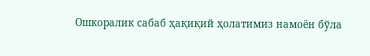Ошкоралик сабаб ҳақиқий ҳолатимиз намоён бўла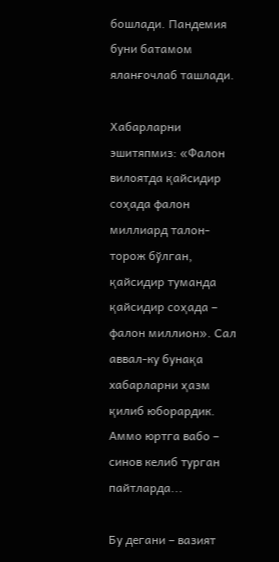бошлади. Пандемия буни батамом яланғочлаб ташлади.

Хабарларни эшитяпмиз: «Фалон вилоятда қайсидир соҳада фалон миллиард талон-торож бўлган, қайсидир туманда қайсидир соҳада – фалон миллион». Сал аввал-ку бунақа хабарларни ҳазм қилиб юборардик. Аммо юртга вабо – синов келиб турган пайтларда...

Бу дегани – вазият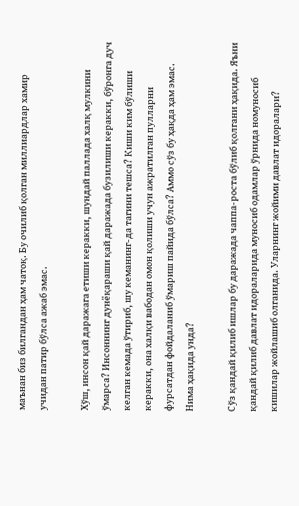маънан биз билгандан ҳам чатоқ. Бу очилиб қолган миллиардлар хамир учидан патир бўлса ажаб эмас.

Хўш, инсон қай даражага етиши керакки, шундай паллада халқ мулкини ўмарса? Инсоннинг дунёқараши қай даражада бузилиши керакки, бўронга дуч келган кемада ўтириб, шу кеманинг-да тагини тешса? Киши ким бўлиши керакки, она халқи вабодан омон қолиши учун ажратилган пулларни фурсатдан фойдаланиб ўмариш пайида бўлса? Аммо сўз бу ҳақда ҳам эмас. Нима ҳақида унда?

Сўз қандай қилиб ишлар бу даражада чаппа-роста бўлиб қолгани ҳақида. Яъни қандай қилиб давлат идораларида муносиб одамлар ўрнида номуносиб кишилар жойлашиб олганида. Уларнинг жойими давлат идоралари?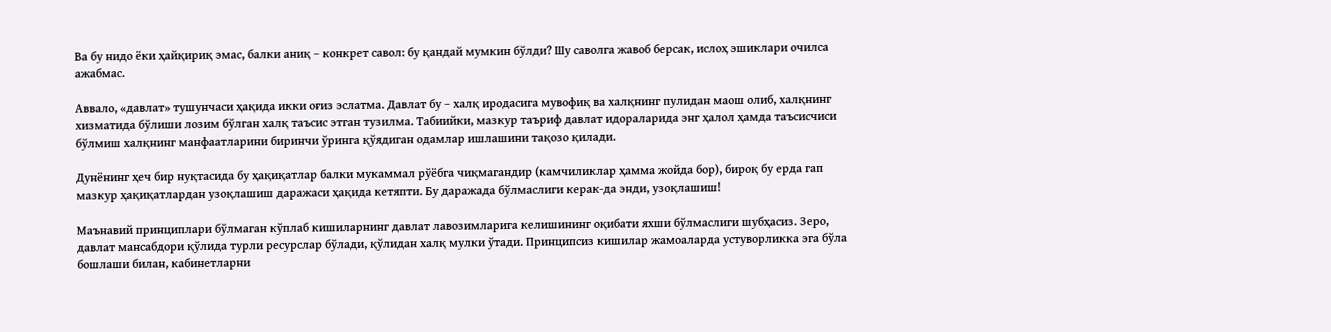Ва бу нидо ёки ҳайқириқ эмас, балки аниқ – конкрет савол: бу қандай мумкин бўлди? Шу саволга жавоб берсак, ислоҳ эшиклари очилса ажабмас.

Аввало, «давлат» тушунчаси ҳақида икки оғиз эслатма. Давлат бу – халқ иродасига мувофиқ ва халқнинг пулидан маош олиб, халқнинг хизматида бўлиши лозим бўлган халқ таъсис этган тузилма. Табиийки, мазкур таъриф давлат идораларида энг ҳалол ҳамда таъсисчиси бўлмиш халқнинг манфаатларини биринчи ўринга қўядиган одамлар ишлашини тақозо қилади.

Дунёнинг ҳеч бир нуқтасида бу ҳақиқатлар балки мукаммал рўёбга чиқмагандир (камчиликлар ҳамма жойда бор), бироқ бу ерда гап мазкур ҳақиқатлардан узоқлашиш даражаси ҳақида кетяпти. Бу даражада бўлмаслиги керак-да энди, узоқлашиш!

Маънавий принциплари бўлмаган кўплаб кишиларнинг давлат лавозимларига келишининг оқибати яхши бўлмаслиги шубҳасиз. Зеро, давлат мансабдори қўлида турли ресурслар бўлади, қўлидан халқ мулки ўтади. Принципсиз кишилар жамоаларда устуворликка эга бўла бошлаши билан, кабинетларни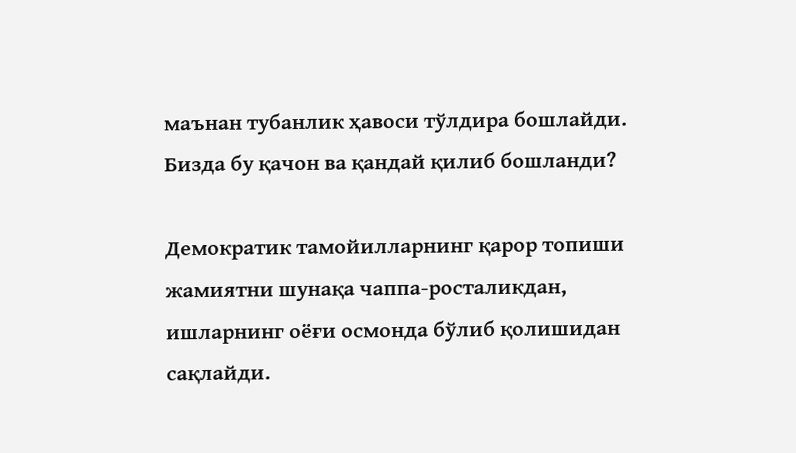маънан тубанлик ҳавоси тўлдира бошлайди. Бизда бу қачон ва қандай қилиб бошланди?

Демократик тамойилларнинг қарор топиши жамиятни шунақа чаппа-росталикдан, ишларнинг оёғи осмонда бўлиб қолишидан сақлайди.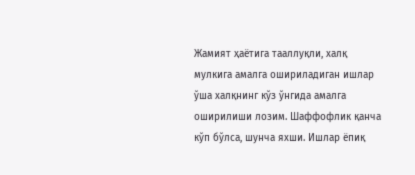Жамият ҳаётига тааллуқли, халқ мулкига амалга ошириладиган ишлар ўша халқнинг кўз ўнгида амалга оширилиши лозим. Шаффофлик қанча кўп бўлса, шунча яхши. Ишлар ёпиқ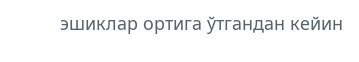эшиклар ортига ўтгандан кейин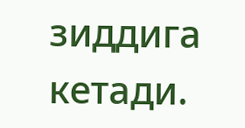зиддига кетади.